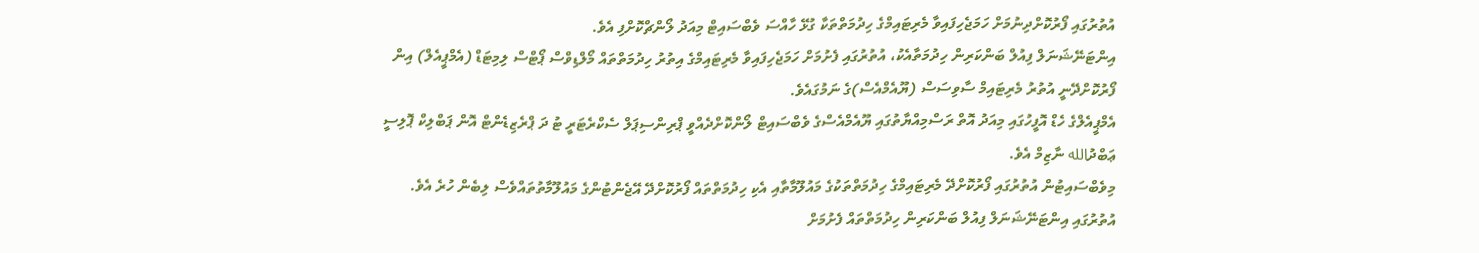އުތުރުގައި ފޯރުކޮށްދިނުމަށް ހަމަޖެހިފައިވާ މެރިޓައިމްގެ ހިދުމަތްތަކާ ގުޅޭ ހާއްސަ ވެބްސައިޓް މިއަދު ލޯންޗްކޮށްފި އެވެ.
އިންޓަނޭޝަނަލް ފިއުލް ބަންކަރިން ހިދުމަތާއެކު، އުތުރުގައި ފެށުމަށް ހަމަޖެހިފައިވާ މެރިޓައިމްގެ އިތުރު ހިދުމަތްތައް މޯލްޑިވްސް ޕޯޓްސް ލިމިޓަޑް (އެމްޕީއެލް) އިން ފޯރުކޮށްދޭނީ އުތުރު މެރިޓައިމް ސާވިސަސް (ޔޫއެމްއެސް)ގެ ނަމުގައެވެ.
އެމްޕީއެލްގެ ހެޑް އޮފީހުގައި މިއަދު އޮތް ރަސްމިއްޔާތުގައި ޔޫއެމްއެސްގެ ވެބްސައިޓް ލޯންކޮށްދެއްވީ ޕްރިންސިޕަލް ސެކްރެޓަރީ ޓު ދަ ޕްރެޒިޑެންޓް އޮން ޕަބްލިކް ޕޮލިސީ ޢަބްދުالله ނާޒިމް އެވެ.
މިވެބްސައިޓުން އުތުރުގައި ފޯރުކޮށްދޭ މެރިޓައިމްގެ ހިދުމަތްތަކުގެ މައުލޫމާތާއި އެކި ހިދުމަތްތައް ފޯރުކޮށްދޭ އޭޖެންޓުންގެ މައުލޫމާތުތައްވެސް ލިބެން ހުރެ އެވެ.
އުތުރުގައި އިންޓަނޭޝަނަލް ފިއުލް ބަންކަރިން ހިދުމަތްތައް ފެށުމަށް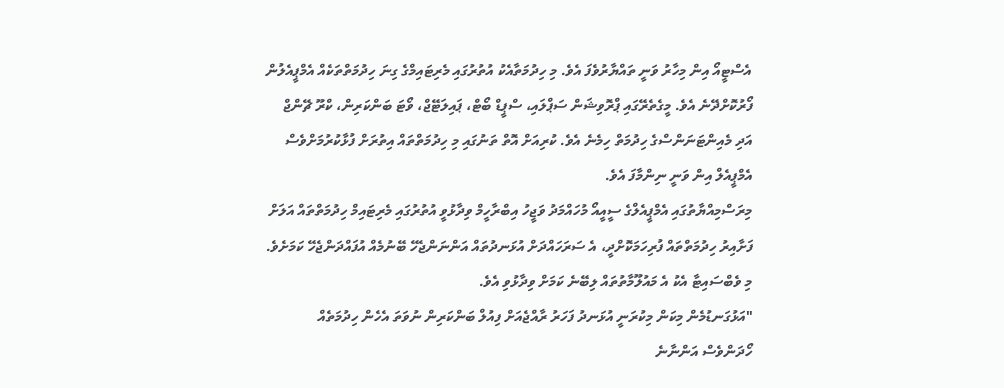އެސްޓީއޯ އިން މިހާރު ވަނީ ތައްޔާރުވެފަ އެވެ. މި ހިދުމަތާއެކު އުތުރުގައި މެރިޓައިމްގެ ގިނަ ހިދުމަތްތަކެއް އެމްޕީއެލުން ފޯރުކޮށްދޭނެ އެވެ. މީގެތެރޭގައި ޕްރޮވިޝަން ސަޕްލައި، ސްޕީޑް ބޯޓް، ޕައިލަޓޭޖް، ވޯޓަ ބަންކަރިން، ކްރޫ ޗޭންޖް އަދި މެއިންޓަނަންސްގެ ހިދުމަތް ހިމެނެ އެވެ. ކުރިއަށް އޮތް ތަނުގައި މި ހިދުމަތްތައް އިތުރަށް ފުޅާކުރުމަށްވެސް އެމްޕީއެލް އިން ވަނީ ނިންމާފަ އެވެ.
މިރަސްމިއްޔާތުގައި އެމްޕީއެލްގެ ސީއީއޯ މުހައްމަދު ވަޖީހު އިބްރާހީމް ވިދާޅުވީ އުތުރުގައި މެރިޓައިމް ހިދުމަތްތައް އަލަށް ފަށާއިރު ހިދުމަތްތައް ފުރިހަމަކޮށްދީ، އެ ސަރަހައްދަށް އުޅަނދުތައް އަންނަންޖެހޭ ބޭނުމެއް އުފައްދަންޖެހޭ ކަމަށެވެ. މި ވެބްސައިޓާ އެކު އެ މައުލޫމާތުތައް ލިބޭނެ ކަމަށް ވިދާޅުވި އެވެ.
"އަޅުގަނޑުމެން މިކަން މިކުރަނީ އުޅަނދު ފަހަރު ރާއްޖެއަށް ފިއުލް ބަންކަރިން ނުވަތަ އެހެން ހިދުމަތެއް ހޯދަންވެސް އަންނާނެ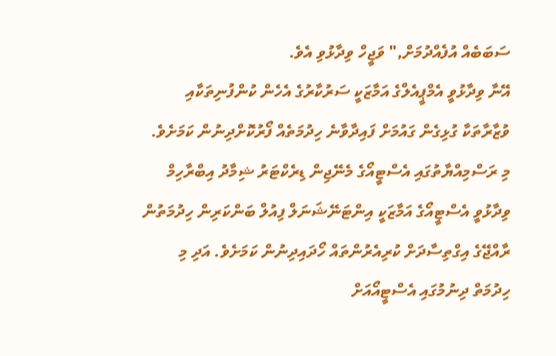ސަބަބެއް އުފެއްދުމަށް," ވަޖީހް ވިދާޅުވި އެވެ.
އޭނާ ވިދާޅުވީ އެމްޕީއެލްގެ އަމާޒަކީ ސަރުކާރުގެ އެހެން ކުންފުނިތަކާއި ވުޒާރާތަކާ ގުޅިގެން ގައުމަށް ފައިދާވާނެ ހިދުމަތެއް ފޯރުކޮށްދިނުން ކަމަށެވެ.
މި ރަސްމިއްޔާތުގައި އެސްޓީއޯގެ މެނޭޖިން ޑިރެކްޓަރު ޝިމާދު އިބްރާހިމް ވިދާޅުވީ އެސްޓީއޯގެ އަމާޒަކީ އިންޓަނޭޝަނަލް ފިއުލް ބަންކަރިން ހިދުމަތުން ރާއްޖޭގެ އިގްތިސާދަށް ކުރިއެރުންތައް ހޯދައިދިނުން ކަމަށެވެ. އަދި މި ހިދުމަތް ދިނުމުގައި އެސްޓީއޯއަށް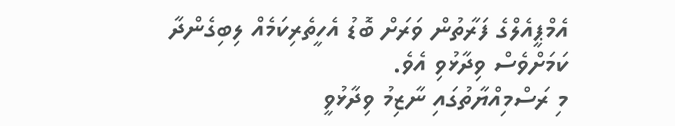އެމްޕީއެލްގެ ފަރާތުން ވަރަށް ބޮޑު އެހީތެރިކަމެއް ލިބިގެންދާ ކަމަށްވެސް ވިދާޅުވި އެވެ.
މި ރަސްމިއްޔާތުގައި ނާޒިމު ވިދާޅުވީ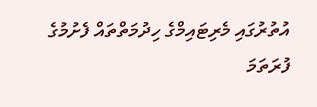އުތުރުގައި މެރިޓައިމްގެ ހިދުމަތްތައް ފެށުމުގެ ފުރަތަމަ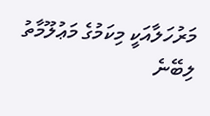މަރުހަލާއަކީ މިކަމުގެ މަޢުލޫމާތު ލިބޭނެ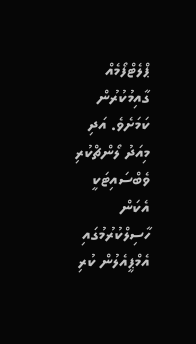ޕްލެޓްފޯމެއް ގާއިމުކުރުން ކަމަށެވެ. އަދި މިއަދު ލޯންޗްކުރި ވެބްސައިޓަކީ އެކަން ހާސިލްކުރުމުގައި އެމްޕީއެލުން ކުރި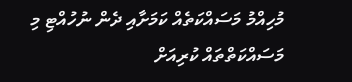މުހިއްމު މަސައްކަތެއް ކަމަށާއި ދެން ނުހުއްޓި މި މަސައްކަތްތައް ކުރިއަށް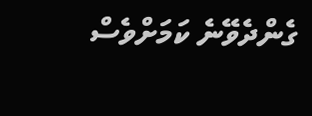ގެންދެވޭނެ ކަމަށްވެސް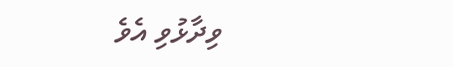ވިދާޅުވި އެވެ